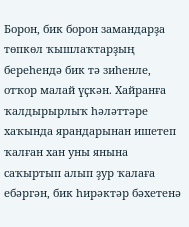Борон, бик борон замандарҙа төпкөл ҡышлаҡтарҙың береһендә бик тә зиһенле, отҡор малай үҫкән. Хайранға ҡалдырырлыҡ һәләттәре хаҡында ярандарынан ишетеп ҡалған хан уны янына саҡыртып алып ҙур ҡалаға ебәргән, бик һирәктәр бәхетенә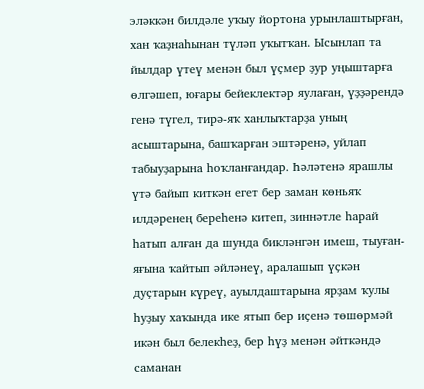эләккән билдәле уҡыу йортона урынлаштырған, хан ҡаҙнаһынан түләп уҡытҡан. Ысынлап та йылдар үтеү менән был үҫмер ҙур уңыштарға өлгәшеп, юғары бейеклектәр яулаған, үҙҙәрендә генә түгел, тирә-яҡ ханлыҡтарҙа уның асыштарына, башҡарған эштәренә, уйлап табыуҙарына һоҡланғандар. Һәләтенә ярашлы үтә байып киткән егет бер заман көньяҡ илдәренең береһенә китеп, зиннәтле һарай һатып алған да шунда бикләнгән имеш, тыуған-яғына ҡайтып әйләнеү, аралашып үҫкән дуҫтарын күреү, ауылдаштарына ярҙам ҡулы һуҙыу хаҡында ике ятып бер иҫенә төшөрмәй икән был белекһеҙ, бер һүҙ менән әйткәндә саманан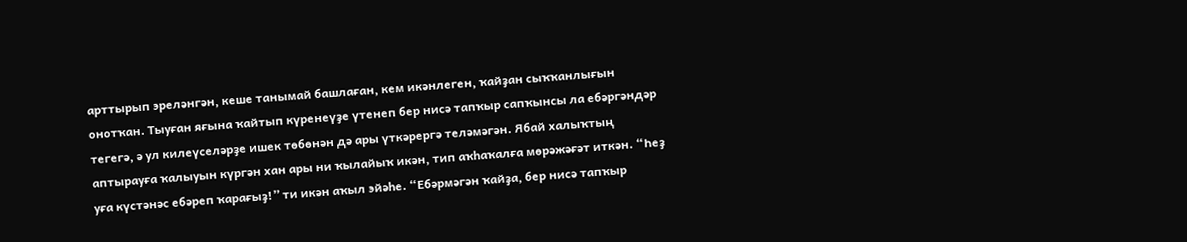арттырып эреләнгән, кеше танымай башлаған, кем икәнлеген, ҡайҙан сыҡҡанлығын онотҡан. Тыуған яғына ҡайтып күренеүҙе үтенеп бер нисә тапҡыр сапҡынсы ла ебәргәндәр тегегә, ә ул килеүселәрҙе ишек төбөнән дә ары үткәрергә теләмәгән. Ябай халыҡтың аптырауға ҡалыуын күргән хан ары ни ҡылайыҡ икән, тип аҡһаҡалға мөрәжәғәт иткән. “Һеҙ уға күстәнәс ебәреп ҡарағыҙ!” ти икән аҡыл эйәһе. “Ебәрмәгән ҡайҙа, бер нисә тапҡыр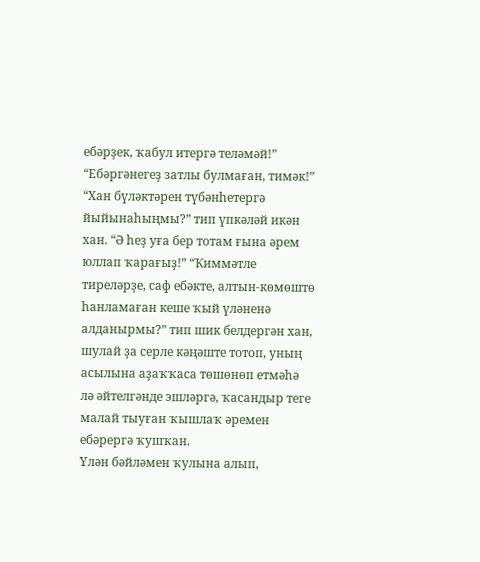ебәрҙек, ҡабул итергә теләмәй!” “Ебәргәнегеҙ затлы булмаған, тимәк!” “Хан бүләктәрен түбәнһетергә йыйынаһыңмы?” тип үпкәләй икән хан. “Ә һеҙ уға бер тотам ғына әрем юллап ҡарағыҙ!” “Ҡиммәтле тиреләрҙе, саф ебәкте, алтын-көмөштө һанламаған кеше ҡый үләненә алданырмы?” тип шик белдергән хан, шулай ҙа серле кәңәште тотоп, уның асылына аҙаҡҡаса төшөнөп етмәһә лә әйтелгәнде эшләргә, ҡасандыр теге малай тыуған ҡышлаҡ әремен ебәрергә ҡушҡан.
Үлән бәйләмен ҡулына алып,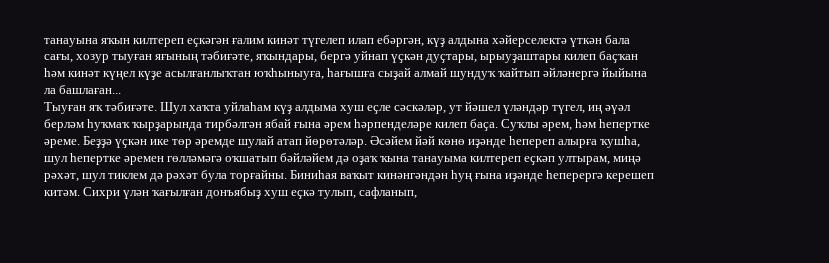танауына яҡын килтереп еҫкәгән ғалим кинәт түгелеп илап ебәргән, күҙ алдына хәйерселектә үткән бала сағы, хозур тыуған яғының тәбиғәте, яҡындары, бергә уйнап үҫкән дуҫтары, ырыуҙаштары килеп баҫҡан һәм кинәт күңел күҙе асылғанлыҡтан юҡһыныуға, һағышға сыҙай алмай шундуҡ ҡайтып әйләнергә йыйына ла башлаған...
Тыуған яҡ тәбиғәте. Шул хаҡта уйлаһам күҙ алдыма хуш еҫле сәскәләр, ут йәшел үләндәр түгел, иң әүәл берләм һуҡмаҡ ҡырҙарында тирбәлгән ябай ғына әрем һәрпенделәре килеп баҫа. Суҡлы әрем, һәм һепертке әреме. Беҙҙә үҫкән ике төр әремде шулай атап йөрөтәләр. Әсәйем йәй көнө иҙәнде һепереп алырға ҡушһа, шул һепертке әремен гөлләмәгә оҡшатып бәйләйем дә оҙаҡ ҡына танауыма килтереп еҫкәп ултырам, миңә рәхәт, шул тиклем дә рәхәт була торғайны. Биниһая ваҡыт кинәнгәндән һуң ғына иҙәнде һеперергә керешеп китәм. Сихри үлән ҡағылған донъябыҙ хуш еҫкә тулып, сафланып,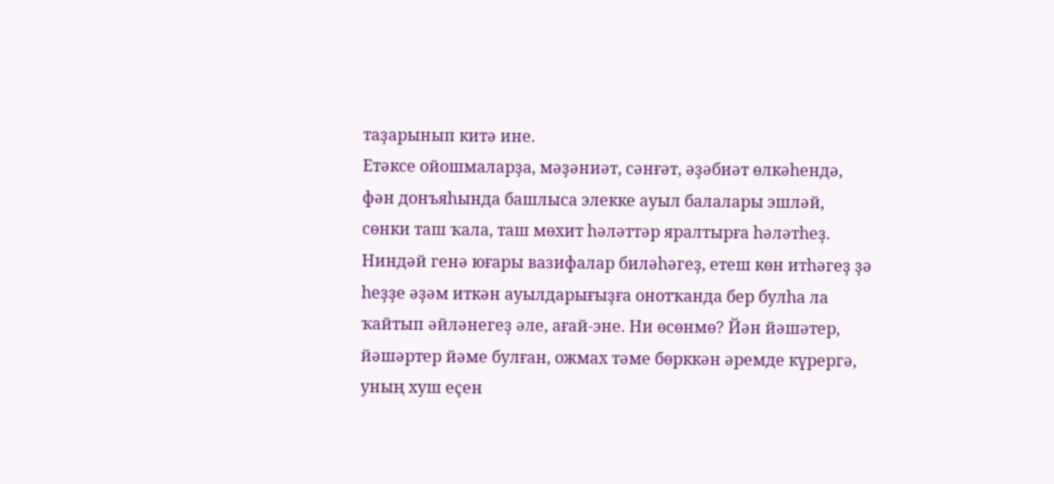таҙарынып китә ине.
Етәксе ойошмаларҙа, мәҙәниәт, сәнғәт, әҙәбиәт өлкәһендә, фән донъяһында башлыса элекке ауыл балалары эшләй, сөнки таш ҡала, таш мөхит һәләттәр яралтырға һәләтһеҙ. Ниндәй генә юғары вазифалар биләһәгеҙ, етеш көн итһәгеҙ ҙә һеҙҙе әҙәм иткән ауылдарығыҙға онотҡанда бер булһа ла ҡайтып әйләнегеҙ әле, ағай-эне. Ни өсөнмө? Йән йәшәтер, йәшәртер йәме булған, ожмах тәме бөрккән әремде күрергә, уның хуш еҫен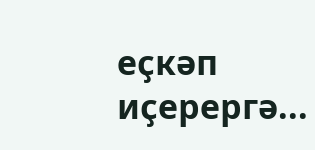еҫкәп иҫерергә...